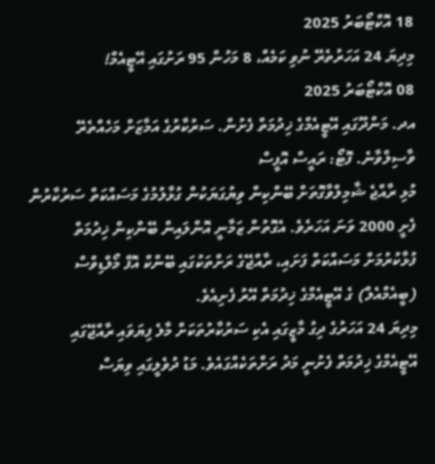18 އޮކްޓޯބަރު 2025
މިދިޔަ 24 އަހަރުތެރޭ ނުވި ކަމެއް، 8 މަހުން 95 ރަށުގައި އޭޓީއެމް!
08 އޮކްޓޯބަރު 2025
އދ. މަންދޫގައި އޭޓީއެމްގެ ޚިދުމަތް ފެށުން. ސަރުކާރުގެ އަމާޒަށް މަހެއްތެރޭ ވާސިލްވާނެ. ފޮޓޯ: ރައީސް އޮފީސް
މުޅި ރާއްޖެ ޝާމިލްވާގޮތަށް ބޭންކިން ވިޔުގަޔަކުން ގުޅާލުމުގެ މަސައްކަތް ސަރުކާރުން ފެށީ 2000 ވަނަ އަހަރެވެ. އެގޮތުން ޒަމާނީ އޮންލައިން ބޭންކިން ޚިދުމަތް ފުޅާކުރުމަށް މަސައްކަތް ފަށައި، ރާއްޖޭގެ ރަށްތަކުގައި ބޭންކް އޮފް މޯލްޑިވްސް (ބީއެމްއެލް) ގެ އޭޓީއެމްގެ ޚިދުމަތް އޭރު ފެށިއެވެ.
މިދިޔަ 24 އަހަރުގެ ދިގު މާޒީގައި އެކި ސަރުކާރުތަކަށް މާލެ ފިޔަވައި ރާއްޖޭގައި އޭޓީއެމްގެ ޚިދުމަތް ފެށުނީ މަދު ރަށްތަކެއްގައެވެ. މަޑު ދުވެލީގައި ވިޔަސް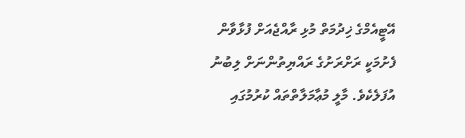އޭޓީއެމްގެ ޚިދުމަތް މުޅި ރާއްޖެއަށް ފުޅާވާން ފެށުމަކީ ރަށްރަށުގެ ރައްޔިތުންނަށް ލިބުނު އުފަލެކެވެ. މާލީ މުޢާމަލާތްތައް ކުރުމުގައި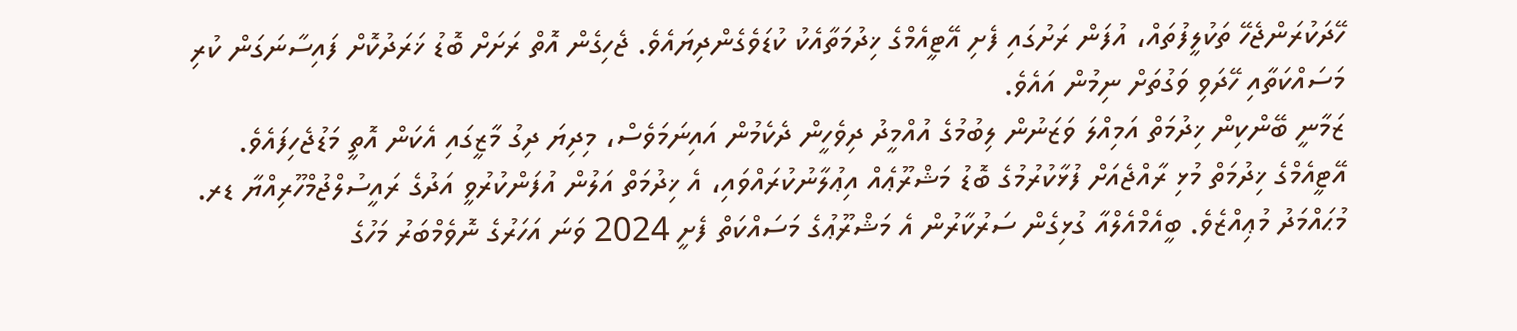ހޭދަކުރަންޖެހޭ ތަކުލީފުތައް، އުފަން ރަށުގައި ފެށި އޭޓީއެމްގެ ޚިދުމަތާއެކު ކުޑަވެގެންދިޔައެވެ. ޖެހިގެން އޮތް ރަށަށް ބޮޑު ޚަރަދުކޮށް ފައިސާނަގަން ކުރި މަސައްކަތާއި ހޭދަވި ވަގުތަށް ނިމުން އައެވެ.
ޒަމާނީ ބޭންކިން ޚިދުމަތް އަމިއްލަ ވަޒަނުން ލިބުމުގެ އުއްމީދު ދިވެހީން ދެކެމުން އައިނަމަވެސް، މިދިޔަ ދިގު މާޒީގައި އެކަން އޮތީ މަޑުޖެހިފައެވެ. އޭޓީއެމްގެ ޚިދުމަތް މުޅި ރާއްޖެއަށް ފުޅާކުރުމުގެ ބޮޑު މަޝްރޫޢެއް އިޢުލާނުކުރައްވައި، އެ ޚިދުމަތް އަލުން އުފަންކުރުވީ އަދުގެ ރައީސުލްޖުމްހޫރިއްޔާ ޑރ. މުޙައްމަދު މުޢިއްޒެވެ. ބީއެމްއެލްއާ ގުޅިގެން ސަރުކާރުން އެ މަޝްރޫޢުގެ މަސައްކަތް ފެށީ 2024 ވަނަ އަހަރުގެ ނޮވެމްބަރު މަހުގެ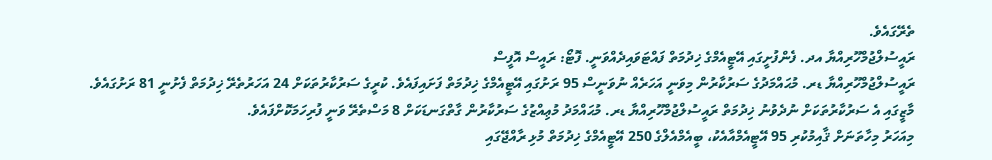ތެރޭގައެވެ.
ރައީސުލްޖުމްހޫރިއްޔާ އދ. ފެންފުށީގައި އޭޓީއެމްގެ ޚިދުމަތް ފައްޓަވައިދެއްވަނީ. ފޮޓޯ: ރައީސް އޮފީސް
ރައީސުލްޖުމްހޫރިއްޔާ ޑރ. މުޙައްމަދުގެ ސަރުކާރުން މިވަނީ އަހަރެއް ނުވަނީސް 95 ރަށުގައި އޭޓީއެމްގެ ޚިދުމަތް ފަށައިފައެވެ. ކުރީގެ ސަރުކާރުތަކަށް 24 އަހަރުތެރޭ ޚިދުމަތް ފެށުނީ 81 ރަށުގައެވެ. މާޒީގައި އެ ސަރުކާރުތަކަށް ނުދެވުނު ޚިދުމަތް ރައީސުލްޖުމްހޫރިއްޔާ ޑރ. މުޙައްމަދު މުޢިއްޒުގެ ސަރުކާރުން ގާތްގަނޑަކަށް 8 މަސްތެރޭ ވަނީ ފުރިހަމަކޮށްފައެވެ.
މިއަހަރު މިހާތަނަށް ޤާއިމުކުރި 95 އޭޓީއެމްއާއެކު، ބީއެމްއެލްގެ 250 އޭޓީއެމްގެ ޚިދުމަތް މުޅި ރާއްޖޭގައި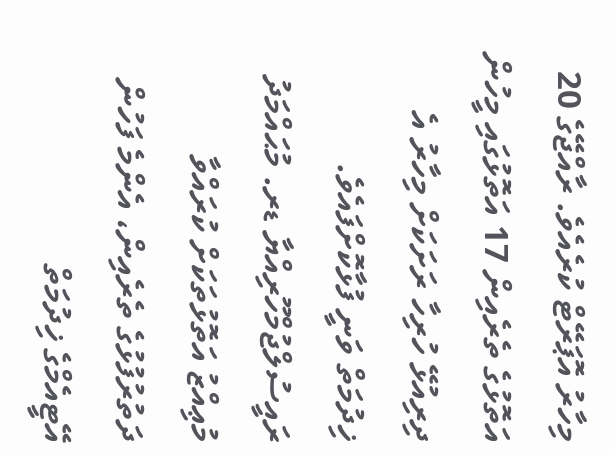މިހާރު އޮޕަރޭޓް ކުރެއެވެ. ރާއްޖޭގެ 20 އަތޮޅުގެ ތެރެއިން 17 އަތޮޅުގައި މީހުން ދިރިއުޅޭ ހުރިހާ ރަށަކަށް މިހާރު އެ ޚިދުމަތް ވަނީ ފުޅާކޮށްފައެވެ. ރައީސުލްޖުމްހޫރިއްޔާ ޑރ. މުޙައްމަދު މުޢިއްޒު އަތޮޅުތަކަށް ކުރައްވާ ދަތުރުފުޅުގެ ތެރެއިން، އެންމެ ފަހުން އޭޓީއެމްގެ ޚިދުމަތް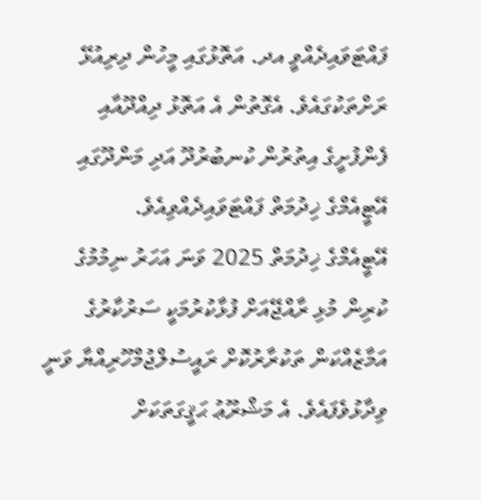ފައްޓަވައިދެއްވީ އދ. އަތޮޅުގައި މީހުން ދިރިއުޅޭ ރަށްތަކުގައެވެ. އެގޮތުން އެ އަތޮޅު ދިއްދޫއާއި ފެންފުށީގެ އިތުރުން ކުނބުރުދޫ އަދި މަންދޫގައި އޭޓީއެމްގެ ޚިދުމަތް ފައްޓަވައިދެއްވިއެވެ.
އޭޓީއެމްގެ ޚިދުމަތް 2025 ވަނަ އަހަރު ނިމުމުގެ ކުރިން މުޅި ރާއްޖޭއަށް ފުޅާކުރުމަކީ ސަރުކާރުގެ އަމާޒެއްކަން ތަކުރާރުކޮށް ރައީސުލްޖުމްހޫރިއްޔާ ވަނީ ވިދާޅުވެފައެވެ. އެ މަޝްރޫޢު ޙަޤީގަތަކަށް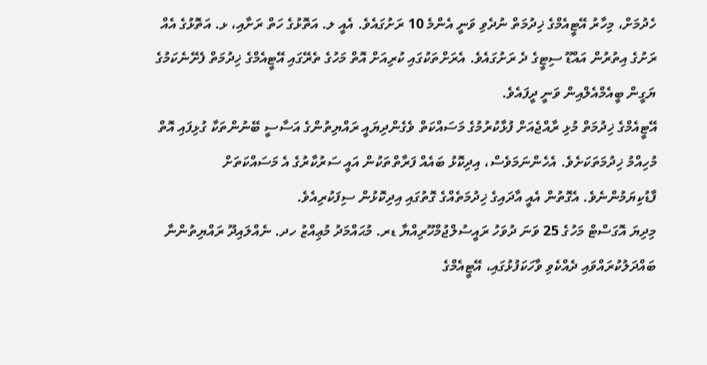ހެދުމަށް، މިހާރު އޭޓީއެމްގެ ޚިދުމަތް ނުދެވި ވަނީ އެންމެ 10 ރަށުގައެވެ. އެއީ ލ. އަތޮޅުގެ ހަތް ރަށާއި، ޅ. އަތޮޅުގެ އެއް ރަށުގެ އިތުރުން އައްޑޫ ސިޓީގެ ދެ ރަށުގައެވެ. އެރަށްތަކުގައި ކުރިއަށް އޮތް މަހުގެ ތެރޭގައި އޭޓީއެމްގެ ޚިދުމަތް ފެށޭނެކަމުގެ ޔަގީން ބީއެމްއެލްއިން ވަނީ ދީފައެވެ.
އޭޓީއެމްގެ ޚިދުމަތް މުޅި ރާއްޖެއަށް ފުޅާކުރުމުގެ މަސައްކަތް ވެގެންދިޔައީ ރައްޔިތުންގެ އަސާސީ ބޭނުންތަކާ ގުޅިފައި އޮތް މުހިއްމު ޚިދުމަތަކަށެވެ. އެހެންނަމަވެސް، އިދިކޮޅު ބައެއް ފަރާތްތަކުން އައީ ސަރުކާރުގެ އެ މަސައްކަތަށް ފާޑުކިޔަމުންނެވެ. އެގޮތުން އެއީ އާދައިގެ ޚިދުމަތެއްގެ ގޮތުގައި އިދިކޮޅުން ސިފަކުރިއެވެ.
މިދިޔަ އޮގަސްޓް މަހުގެ 25 ވަނަ ދުވަހު ރައީސުލްޖުމްހޫރިއްޔާ ޑރ. މުޙައްމަދު މުޢިއްޒު ހދ. ނެއްލައިދޫ ރައްޔިތުންނާ ބައްދަލުކުރައްވައި ދެއްކެވި ވާހަކަފުޅުގައި، އޭޓީއެމްގެ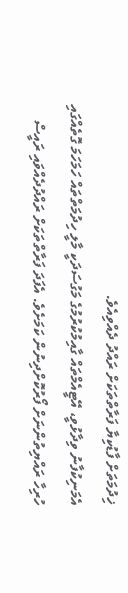ޚިދުމަތަށް ފާޑުކިޔާ ފަރާތްތަކަށް ރައްދު ދެއްވިއެވެ.
އެމަނިކުފާނު ވިދާޅުވީ، އޭޓީއެމްތައް ގާއިމުކުރުމުގެ މަގުސަދަކީ މާލީ ހިދުމަތްތައް ހަމަހަމަ ގޮތެއްގައި ހުރިހާ ރައްޔިތުންނަށް ފޯރުކޮށްދިނުން ކަމަށެވެ. އެފަދަ ފަރާތްތަކަށް ރައްދުދެއްވައި ރައީސް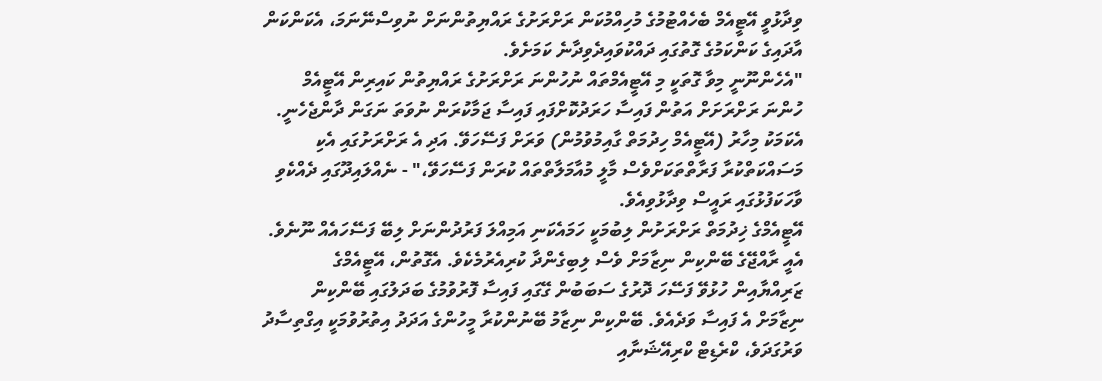ވިދާޅުވީ އޭޓީއެމް ބެހެއްޓުމުގެ މުހިއްމުކަން ރަށްރަށުގެ ރައްޔިތުންނަށް ނުވިސްނޭނަމަ، އެކަންކަން އާދައިގެ ކަންކަމުގެ ގޮތުގައި ދައްކުވައިދެވިދާނެ ކަމަށެވެ.
"އެހެންނޫނީ މިވާ ގޮތަކީ މި އޭޓީއެމްތައް ނުހުންނަ ރަށްރަށުގެ ރައްޔިތުން ކައިރިން އޭޓީއެމް ހުންނަ ރަށްރަށަށް އަތުން ފައިސާ ހަރަދުކޮށްފައި ފައިސާ ޖަމާކުރަން ނުވަތަ ނަގަން ދާންޖެހެނީ. އެކަމަކު މިހާރު (އޭޓީއެމް ހިދުމަތް ގާއިމުވުމުން) ވަރަށް ފަސޭހަވޭ. އަދި އެ ރަށްރަށުގައި އެކި މަސައްކަތްކުރާ ފަރާތްތަކަށްވެސް މާލީ މުއާމަލާތްތައް ކުރަން ފަސޭހަވޭ،" - ނެއްލައިދޫގައި ދެއްކެވި ވާހަކަފުޅުގައި ރައީސް ވިދާޅުވިއެވެ.
އޭޓީއެމްގެ ޚިދުމަތް ރަށްރަށުން ލިބުމަކީ ހަމައެކަނި އަމިއްލަ ފަރުދުންނަށް ލިބޭ ފަސޭހައެއް ނޫނެވެ. އެއީ ރާއްޖޭގެ ބޭންކިން ނިޒާމަށް ވެސް ލިބިގެންދާ ކުރިއެރުމެކެވެ. އެގޮތުން، އޭޓީއެމްގެ ޒަރިއްޔާއިން ހުޅުވޭ ފަސޭހަ ދޮރުގެ ސަބަބުން ގޭގައި ފައިސާ ފޮރުވުމުގެ ބަދަލުގައި ބޭންކިން ނިޒާމަށް އެ ފައިސާ ވަދެއެވެ. ބޭންކިން ނިޒާމު ބޭނުންކުރާ މީހުންގެ އަދަދު އިތުރުވުމަކީ އިގްތިސާދު ވަރުގަދަވެ، ކްރެޑިޓް ކްރިއޭޝަނާއި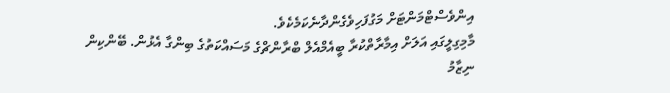އިންވެސްޓްމަންޓަށް މަގުފަހިވެގެންދާނެކަމެކެވެ.
މާމިގިލީގައި އަލަށް އިމާރާތްކުރާ ބީއެމްއެލް ބްރާންޗްގެ މަސައްކަތުގެ ބިންގާ އެޅުން. ބޭންކިން ނިޒާމު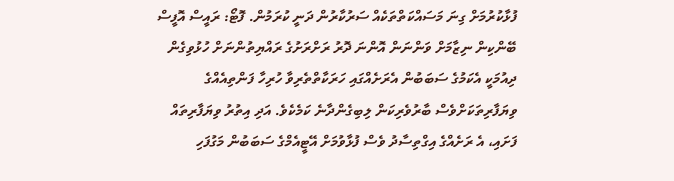ފުޅާކުރުމަށް ގިނަ މަސައްކަތްތަކެއް ސަރުކާރުން ދަނީ ކުރަމުން. ފޮޓޯ: ރައީސް އޮފީސް
ބޭންކިން ނިޒާމަށް ވަންނަން އޮންނަ ދޮރު ރަށްރަށުގެ ރައްޔިތުންނަށް ހުޅުވިގެން ދިއުމަކީ އެކަމުގެ ސަބަބުން އެރަށެއްގައި ހަރަކާތްތެރިވާ ހުރިހާ ފަންތިއެއްގެ ވިޔަފާރިތަކަށްވެސް ބާރުވެރިކަން ލިބިގެންދާނެ ކަމެކެވެ. އަދި އިތުރު ވިޔަފާރިތައް ފަށައި، އެ ރަށެއްގެ އިގްތިސާދު ވެސް ފުޅާވުމަށް އޭޓީއެމްގެ ސަބަބުން މަގުފަހި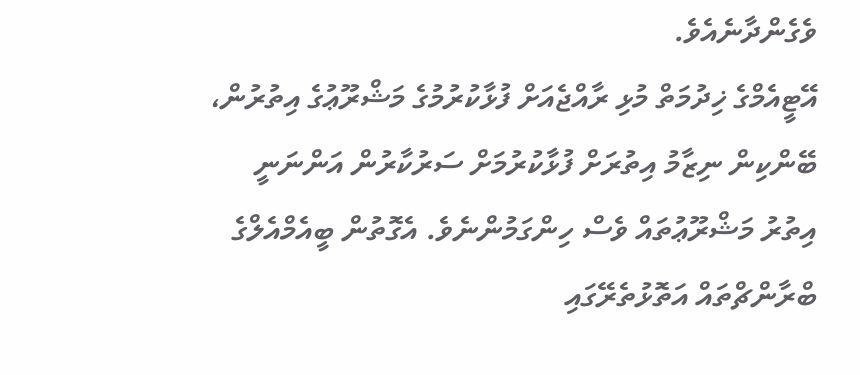ވެގެންދާނެއެވެ.
އޭޓީއެމްގެ ޚިދުމަތް މުޅި ރާއްޖެއަށް ފުޅާކުރުމުގެ މަޝްރޫޢުގެ އިތުރުން، ބޭންކިން ނިޒާމު އިތުރަށް ފުޅާކުރުމަށް ސަރުކާރުން އަންނަނީ އިތުރު މަޝްރޫޢުތައް ވެސް ހިންގަމުންނެވެ. އެގޮތުން ބީއެމްއެލްގެ ބްރާންޗްތައް އަތޮޅުތެރޭގައި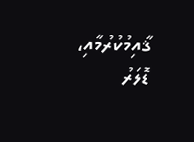ޤާއިމުކުރުމާއި، ޑޮލަރު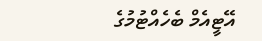އޭޓީއެމް ބެހެއްޓުމުގެ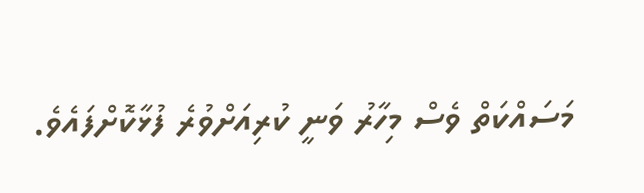މަސައްކަތް ވެސް މިހާރު ވަނީ ކުރިއަށްވުރެ ފުޅާކޮށްފައެވެ.